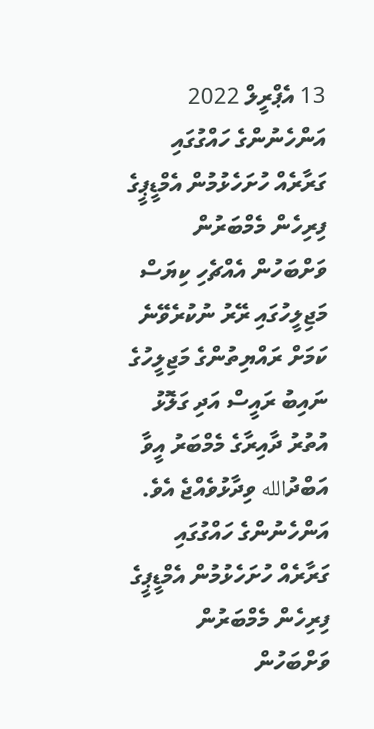13 އެޕްރީލް 2022
އަންހެނުންގެ ހައްގުގައި ގަރާރެއް ހުށަހެޅުމުން އެމްޑީޕީގެ ފިރިހެން މެމްބަރުން ވަށްބަހުން އެއްޗެހި ކިޔަސް މަޖިލީހުގައި ރޭރު ނުކުރެވޭނެ ކަމަށް ރައްޔިތުންގެ މަޖިލީހުގެ ނައިބު ރައީސް އަދި ގަލޮޅު އުތުރު ދާއިރާގެ މެމްބަރު އީވާ އަބްދުالله ވިދާޅުވެއްޖެ އެވެ.
އަންހެނުންގެ ހައްގުގައި ގަރާރެއް ހުށަހެޅުމުން އެމްޑީޕީގެ ފިރިހެން މެމްބަރުން ވަށްބަހުން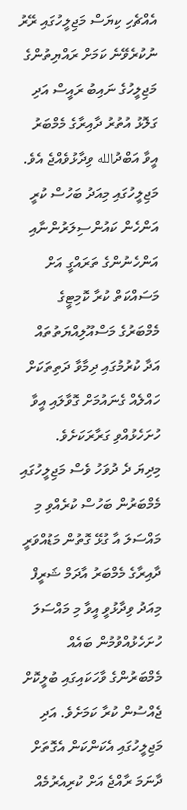އެއްޗެހި ކިޔަސް މަޖިލީހުގައި ރޭރު ނުކުރެވޭނެ ކަމަށް ރައްޔިތުންގެ މަޖިލީހުގެ ނައިބު ރައީސް އަދި ގަލޮޅު އުތުރު ދާއިރާގެ މެމްބަރު އީވާ އަބްދުالله ވިދާޅުވެއްޖެ އެވެ.
މަޖިލީހުގައި މިއަދު ބަހުސް ކުރީ އަންހެން ކައުންސިލަރުންނާއި އަންހެނުންގެ ތަރައްގީ އަށް މަސައްކަތް ކުރާ ކޮމިޓީގެ މެމްބަރުގެ މަސްއޫލިއްޔަތުތައް އަދާ ކުރުމުގައި ދިމާވާ ދަތިތަކަށް ހައްލެއް ގެނައުމަށް ގޮވާލައި އީވާ ހުށަހެޅުއްވި ގަރާރަކަށެވެ.
މިދިޔަ ދެ ދުވަހު ވެސް މަޖިލީހުގައި މެމްބަރުން ބަހުސް ކުރެއްވި މި މައްސަލަ އާ ގުޅޭ ގޮތުން މަޑުއްވަރީ ދާއިރާގެ މެމްބަރު އާދަމް ޝަރީފް މިއަދު ވިދާޅުވީ އީވާ މި މައްސަލަ ހުށަހެޅުއްވުމުން ބައެއް މެމްބަރުންގެ ވާހަކައިގައި ބުލީކޮށް ޖެއްސުން ކުރާ ކަމަށެވެ. އަދި މަޖިލީހުގައި އެކަންކަން އެގޮތަށް ދާނަމަ ރާއްޖެ އަށް ކުރިއެރުމެއް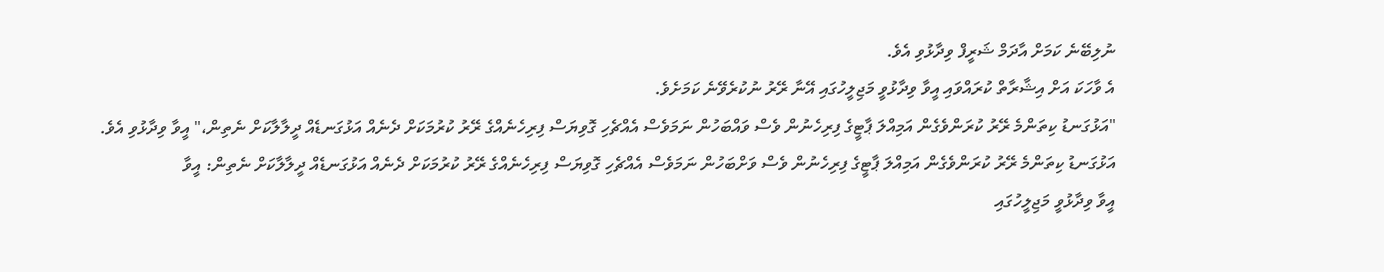ނުލިބޭނެ ކަމަށް އާދަމް ޝަރީފް ވިދާޅުވި އެވެ.
އެ ވާހަކަ އަށް އިޝާރާތް ކުރައްވައި އީވާ ވިދާޅުވީ މަޖިލީހުގައި އޭނާ ރޭރު ނުކުރެވޭނެ ކަމަށެވެ.
"އަޅުގަނޑު ކިތަންމެ ރޭރު ކުރަންވެގެން އަމިއްލަ ޕާޓީގެ ފިރިހެނުން ވެސް ވައްބަހުން ނަމަވެސް އެއްޗެހި ގޮވިޔަސް ފިރިހެނެއްގެ ރޭރު ކުރުމަކަށް ދެނެއް އަޅުގަނޑެއް ދީލާލާކަށް ނެތިން،" އީވާ ވިދާޅުވި އެވެ.
އަޅުގަނޑު ކިތަންމެ ރޭރު ކުރަންވެގެން އަމިއްލަ ޕާޓީގެ ފިރިހެނުން ވެސް ވަށްބަހުން ނަމަވެސް އެއްޗެހި ގޮވިޔަސް ފިރިހެނެއްގެ ރޭރު ކުރުމަކަށް ދެނެއް އަޅުގަނޑެއް ދީލާލާކަށް ނެތިން: އީވާ
އީވާ ވިދާޅުވީ މަޖިލީހުގައި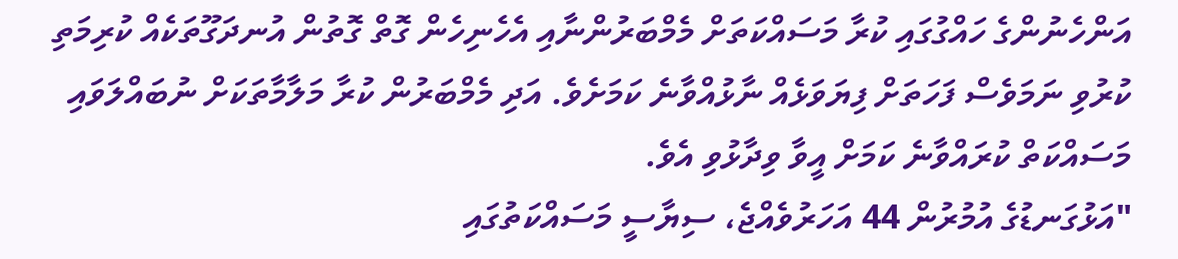އަންހެނުންގެ ހައްގުގައި ކުރާ މަސައްކަތަށް މެމްބަރުންނާއި އެހެނިހެން ގޮތް ގޮތުން އުނދަގޫތަކެއް ކުރިމަތި ކުރުވި ނަމަވެސް ފަހަތަށް ފިޔަވަޅެއް ނާޅުއްވާނެ ކަމަށެވެ. އަދި މެމްބަރުން ކުރާ މަލާމާތަކަށް ނުބައްލަވައި މަސައްކަތް ކުރައްވާނެ ކަމަށް އީވާ ވިދާޅުވި އެވެ.
"އަޅުގަނޑުގެ އުމުރުން 44 އަހަރުވެއްޖެ، ސިޔާސީ މަސައްކަތުގައި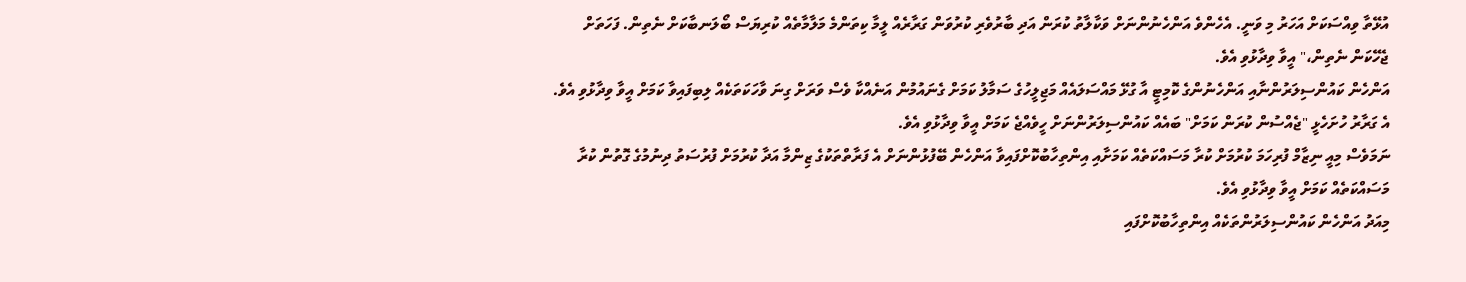އުޅޭތާ ވިއްސަކަށް އަހަރު މި ވަނީ. އެހެންވެ އަންހެނުންނަށް ވަކާލާތު ކުރަން އަދި ބާރުވެރި ކުރުވަން ގަރާރެއް ލީމާ ކިތަންމެ މަލާމާތެއް ކުރިޔަސް ބޯލަނބާކަށް ނެތިން. ފަހަތަށް ޖެހޭކަން ނެތިން،" އީވާ ވިދާޅުވި އެވެ.
އަންހެން ކައުންސިލަރުންނާއި އަންހެނުންގެ ކޮމިޓީ އާ ގުޅޭ މައްސަލައެއް މަޖިލީހުގެ ސަމާލު ކަމަށް ގެނައުމުން އަނެއްކާ ވެސް ވަރަށް ގިނަ ވާހަކަތަކެއް ލިބިފައިވާ ކަމަށް އީވާ ވިދާޅުވި އެވެ. އެ ގަރާރު ހުށަހެޅީ "ޖެއްސުން ކުރަން ކަމަށް" ބައެއް ކައުންސިލަރުންނަށް ހީވެއްޖެ ކަމަށް އީވާ ވިދާޅުވި އެވެ.
ނަމަވެސް މިއީ ނިޒާމް ފުރިހަމަ ކުރުމަށް ކުރާ މަސައްކަތެއް ކަމަށާއި އިންތިހާބުކޮށްފައިވާ އަންހެން ބޭފުޅުންނަށް އެ ފަރާތްތަކުގެ ޒިންމާ އަދާ ކުރުމަށް ފުރުސަތު ދިނުމުގެ ގޮތުން ކުރާ މަސައްކަތެއް ކަމަށް އީވާ ވިދާޅުވި އެވެ.
މިއަދު އަންހެން ކައުންސިލަރުންތަކެއް އިންތިހާބުކޮށްފައި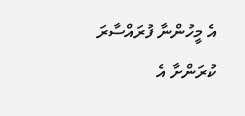އެ މީހުންނާ ފުރައްސާރަ ކުރަންށާ އެ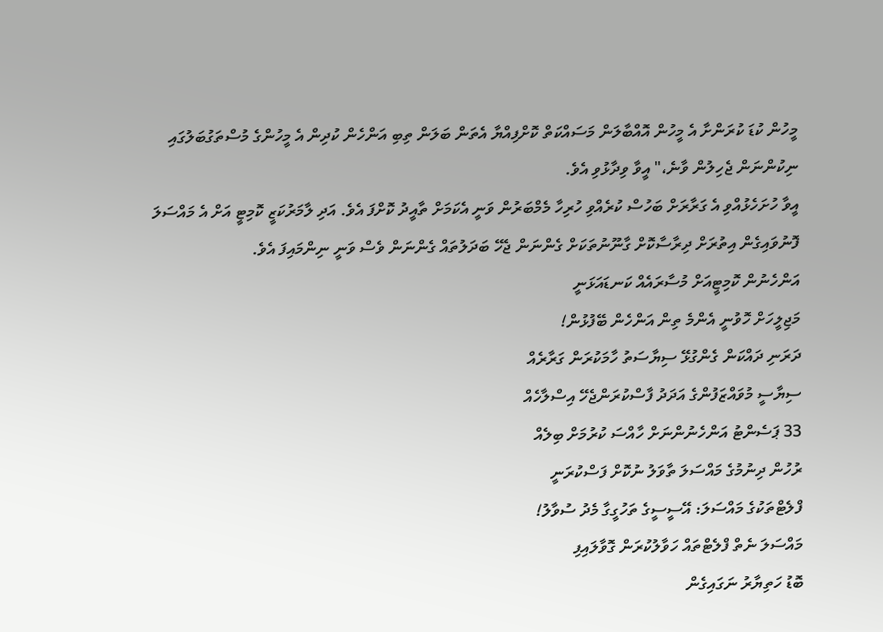މީހުން ކުޑަ ކުރަންށާ އެ މީހުން އޮއްބާލަން މަސައްކަތް ކޮށްފިއްޔާ އެތަން ބަލަން ތިބި އަންހެން ކުދިން އެ މީހުންގެ މުސްތަގުބަލުގައި ނިކުންނަން ޖެހިލުން ވާނެ،" އީވާ ވިދާޅުވި އެވެ.
އީވާ ހުށަހެޅުއްވި އެ ގަރާރަށް ބަހުސް ކުރެއްވި ހުރިހާ މެމްބަރުން ވަނީ އެކަމަށް ތާއީދު ކޮށްފަ އެވެ. އަދި ލާމަރުކަޒީ ކޮމިޓީ އަށް އެ މައްސަލަ ފޮނުވައިގެން އިތުރަށް ދިރާސާކޮށް ގާނޫނުތަކަށް ގެންނަން ޖެހޭ ބަދަލުތައް ގެންނަން ވެސް ވަނީ ނިންމައިފަ އެވެ.
އަންހެނުން ކޮމިޓީއަށް މުސާރައެއް ކަނޑައަޅަނީ
މަޖިލީހަށް ހޮވުނީ އެންމެ ތިން އަންހެން ބޭފުޅުން!
ދަރަނި ދައްކަން ގެންގުޅޭ ސިޔާސަތު ހާމަކުރަން ގަރާރެއް
ސިޔާސީ މުވައްޒަފުންގެ އަދަދު ފާސްކުރަންޖެހޭ އިސްލާހެއް
33 ޕަސެންޓު އަންހެނުންނަށް ހާއްސަ ކުރުމަށް ބިލެއް
ރުހުން ދިނުމުގެ މައްސަލަ ތާވަލު ނުކޮށް ފަސްކުރަނީ
ފްލެޓްތަކުގެ މައްސަލަ: އޭސީސީގެ ތަހުގީގާ މެދު ސުވާލު!
މައްސަލަ ނެތް ފްލެޓްތައް ހަވާލުކުރަން ގޮވާލައިފި
ބޮޑު ހަތިޔާރު ނަގައިގެން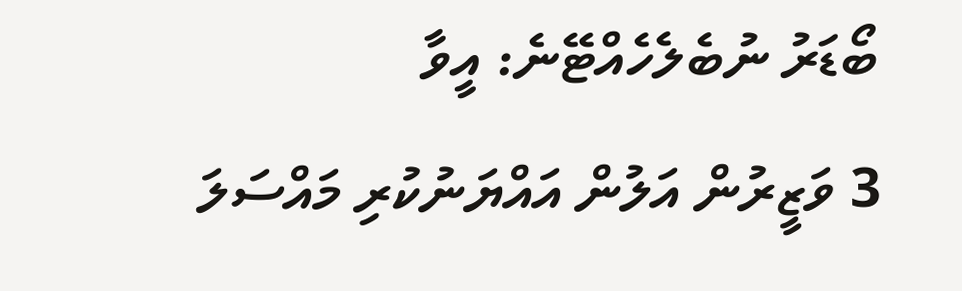ބޯޑަރު ނުބެލެހެއްޓޭނެ: އީވާ
3 ވަޒީރުން އަލުން އައްޔަނުކުރި މައްސަލަ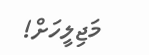މަޖިލީހަށް!